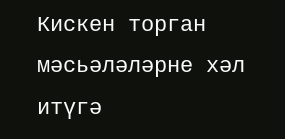Кискен торган мәсьәләләрне хәл итүгә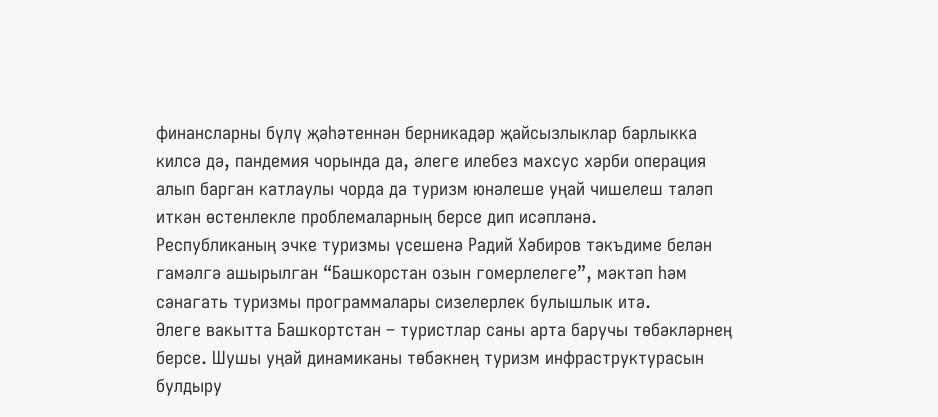финансларны бүлү җәһәтеннән берникадәр җайсызлыклар барлыкка килсә дә, пандемия чорында да, әлеге илебез махсус хәрби операция алып барган катлаулы чорда да туризм юнәлеше уңай чишелеш таләп иткән өстенлекле проблемаларның берсе дип исәпләнә.
Республиканың эчке туризмы үсешенә Радий Хәбиров тәкъдиме белән гамәлгә ашырылган “Башкорстан озын гомерлелеге”, мәктәп һәм сәнагать туризмы программалары сизелерлек булышлык итә.
Әлеге вакытта Башкортстан – туристлар саны арта баручы төбәкләрнең берсе. Шушы уңай динамиканы төбәкнең туризм инфраструктурасын булдыру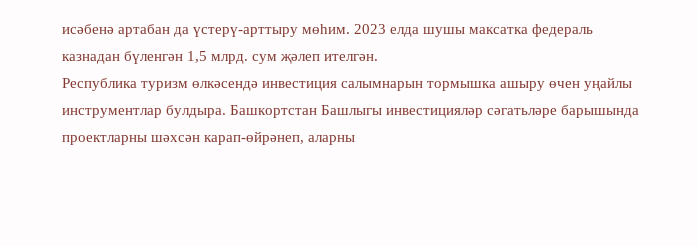исәбенә артабан да үстерү-арттыру мөһим. 2023 елда шушы максатка федераль казнадан бүленгән 1,5 млрд. сум җәлеп ителгән.
Республика туризм өлкәсендә инвестиция салымнарын тормышка ашыру өчен уңайлы инструментлар булдыра. Башкортстан Башлыгы инвестицияләр сәгатьләре барышында проектларны шәхсән карап-өйрәнеп, аларны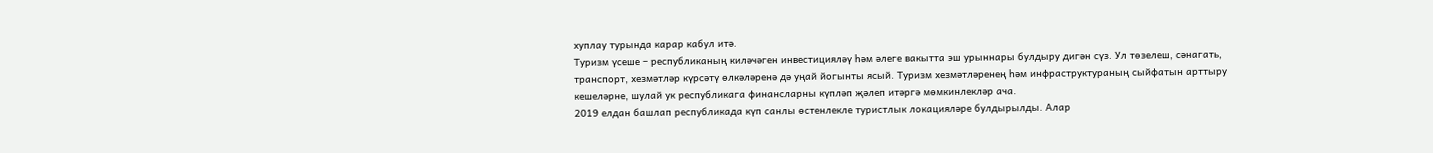хуплау турында карар кабул итә.
Туризм үсеше – республиканың киләчәген инвестицияләү һәм әлеге вакытта эш урыннары булдыру дигән сүз. Ул төзелеш, сәнагать, транспорт, хезмәтләр күрсәтү өлкәләренә дә уңай йогынты ясый. Туризм хезмәтләренең һәм инфраструктураның сыйфатын арттыру кешеләрне, шулай ук республикага финансларны күпләп җәлеп итәргә мөмкинлекләр ача.
2019 елдан башлап республикада күп санлы өстенлекле туристлык локацияләре булдырылды. Алар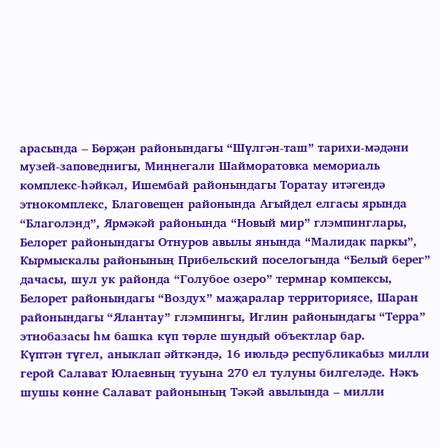арасында – Бөрҗән районындагы “Шүлгән-таш” тарихи-мәдәни музей-заповеднигы, Миңнегали Шайморатовка мемориаль комплекс-һәйкәл, Ишембай районындагы Торатау итәгендә этнокомплекс, Благовещен районында Агыйдел елгасы ярында “Благолэнд”, Ярмәкәй районында “Новый мир” глэмпинглары, Белорет районындагы Отнуров авылы янында “Малидак паркы”, Кырмыскалы районының Прибельский поселогында “Белый берег” дачасы, шул ук районда “Голубое озеро” термнар компексы, Белорет районындагы “Воздух” маҗаралар территориясе, Шаран районындагы “Ялантау” глэмпингы, Иглин районындагы “Терра” этнобазасы һм башка күп төрле шундый объектлар бар.
Күптән түгел, аныклап әйткәндә, 16 июльдә республикабыз милли герой Салават Юлаевның тууына 270 ел тулуны билгеләде. Нәкъ шушы көнне Салават районының Тәкәй авылында – милли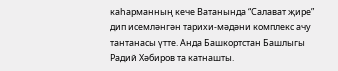каһарманның кече Ватанында “Салават җире” дип исемләнгән тарихи-мәдәни комплекс ачу тантанасы үтте. Анда Башкортстан Башлыгы Радий Хәбиров та катнашты.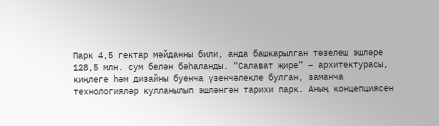Парк 4,5 гектар мәйданны били, анда башкарылган төзелеш эшләре 128,5 млн. сум белән бәһаланды. “Салават җире” – архитектурасы, киңлеге һәм дизайны буенча үзенчәлекле булган, заманча технологияләр кулланылып эшләнгән тарихи парк. Аның концепциясен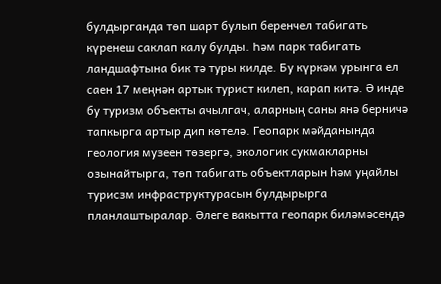булдырганда төп шарт булып беренчел табигать күренеш саклап калу булды. Һәм парк табигать ландшафтына бик тә туры килде. Бу күркәм урынга ел саен 17 меңнән артык турист килеп, карап китә. Ә инде бу туризм объекты ачылгач, аларның саны янә берничә тапкырга артыр дип көтелә. Геопарк мәйданында геология музеен төзергә, экологик сукмакларны озынайтырга, төп табигать объектларын һәм уңайлы турисзм инфраструктурасын булдырырга планлаштыралар. Әлеге вакытта геопарк биләмәсендә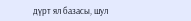дүрт ял базасы, шул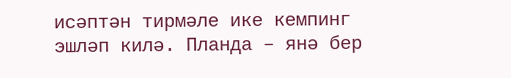исәптән тирмәле ике кемпинг эшләп килә. Планда – янә бер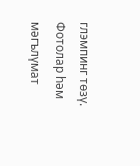глэмпинг төзү.
Фотолар һәм мәгълүмат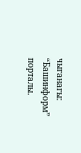чыганагы: “Башинформ” порталы.